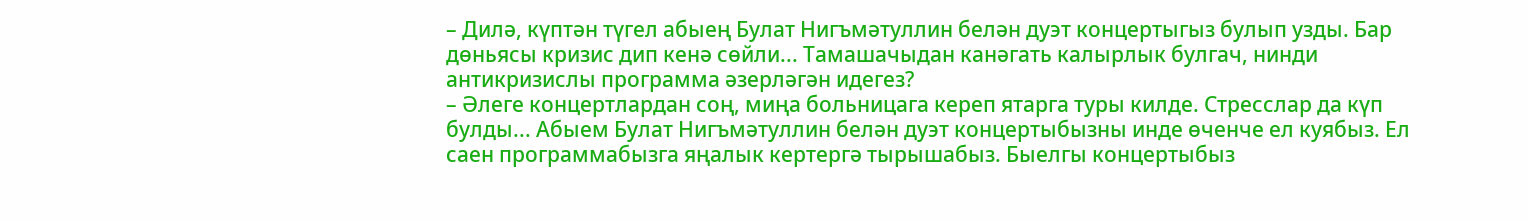– Дилә, күптән түгел абыең Булат Нигъмәтуллин белән дуэт концертыгыз булып узды. Бар дөньясы кризис дип кенә сөйли... Тамашачыдан канәгать калырлык булгач, нинди антикризислы программа әзерләгән идегез?
– Әлеге концертлардан соң, миңа больницага кереп ятарга туры килде. Стресслар да күп булды... Абыем Булат Нигъмәтуллин белән дуэт концертыбызны инде өченче ел куябыз. Ел саен программабызга яңалык кертергә тырышабыз. Быелгы концертыбыз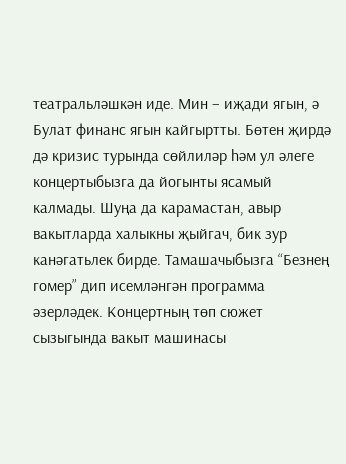театральләшкән иде. Мин – иҗади ягын, ә Булат финанс ягын кайгыртты. Бөтен җирдә дә кризис турында сөйлиләр һәм ул әлеге концертыбызга да йогынты ясамый калмады. Шуңа да карамастан, авыр вакытларда халыкны җыйгач, бик зур канәгатьлек бирде. Тамашачыбызга “Безнең гомер” дип исемләнгән программа әзерләдек. Концертның төп сюжет сызыгында вакыт машинасы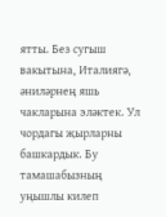ятты. Без сугыш вакытына, Италиягә, әниләрнең яшь чакларына эләктек. Ул чордагы җырларны башкардык. Бу тамашабызның уңышлы килеп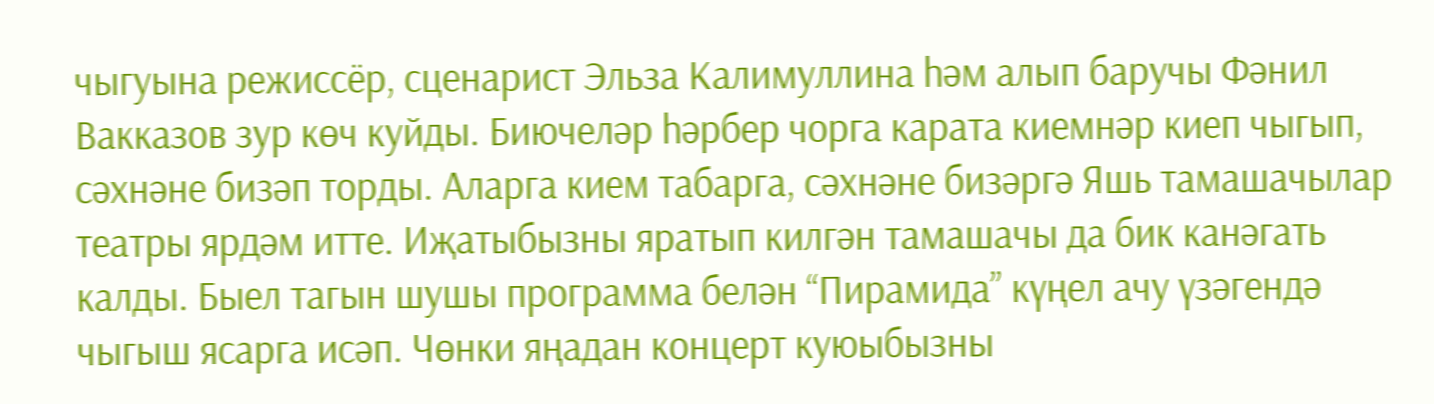чыгуына режиссёр, сценарист Эльза Калимуллина һәм алып баручы Фәнил Вакказов зур көч куйды. Биючеләр һәрбер чорга карата киемнәр киеп чыгып, сәхнәне бизәп торды. Аларга кием табарга, сәхнәне бизәргә Яшь тамашачылар театры ярдәм итте. Иҗатыбызны яратып килгән тамашачы да бик канәгать калды. Быел тагын шушы программа белән “Пирамида” күңел ачу үзәгендә чыгыш ясарга исәп. Чөнки яңадан концерт куюыбызны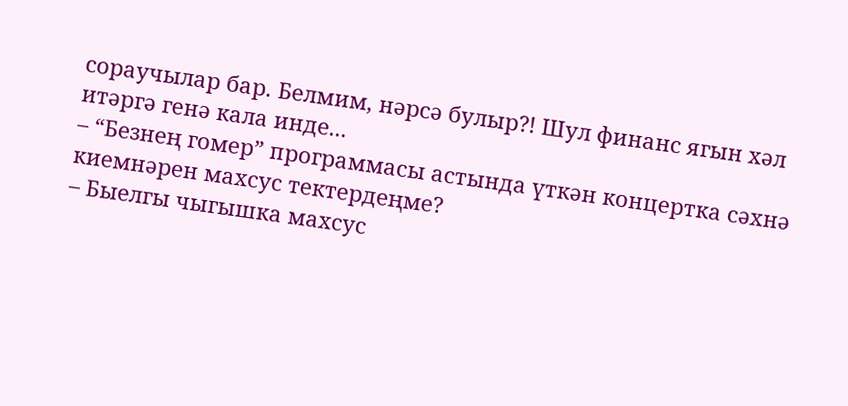сораучылар бар. Белмим, нәрсә булыр?! Шул финанс ягын хәл итәргә генә кала инде...
– “Безнең гомер” программасы астында үткән концертка сәхнә киемнәрен махсус тектердеңме?
– Быелгы чыгышка махсус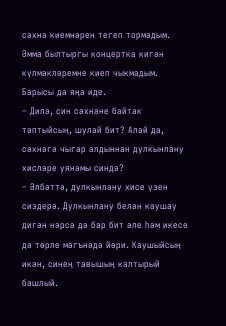сәхнә киемнәрен тегеп тормадым. Әмма былтыргы концертка кигән күлмәкләремне киеп чыкмадым. Барысы да яңа иде.
– Дилә, син сәхнәне байтак таптыйсың, шулай бит? Алай да, сәхнәгә чыгар алдыннан дулкынлану хисләре уянамы синдә?
– Әлбәттә, дулкынлану хисе үзен сиздерә. Дулкынлану белән каушау дигән нәрсә дә бар бит әле һәм икесе дә төрле мәгънәдә йөри. Каушыйсың икән, синең тавышың калтырый башлый.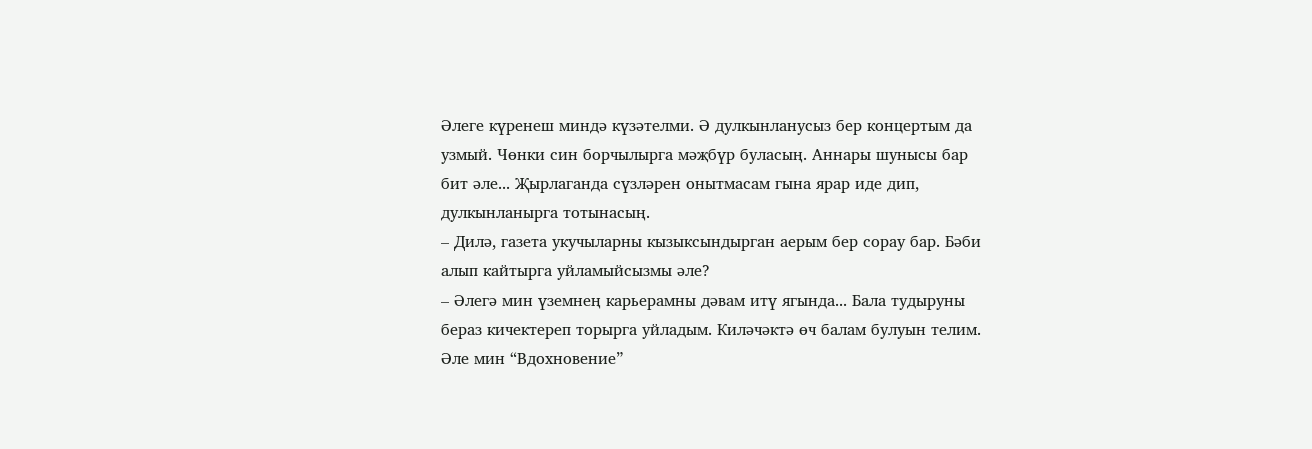Әлеге күренеш миндә күзәтелми. Ә дулкынланусыз бер концертым да узмый. Чөнки син борчылырга мәҗбүр буласың. Аннары шунысы бар бит әле... Җырлаганда сүзләрен онытмасам гына ярар иде дип, дулкынланырга тотынасың.
– Дилә, газета укучыларны кызыксындырган аерым бер сорау бар. Бәби алып кайтырга уйламыйсызмы әле?
– Әлегә мин үземнең карьерамны дәвам итү ягында... Бала тудыруны бераз кичектереп торырга уйладым. Киләчәктә өч балам булуын телим. Әле мин “Вдохновение”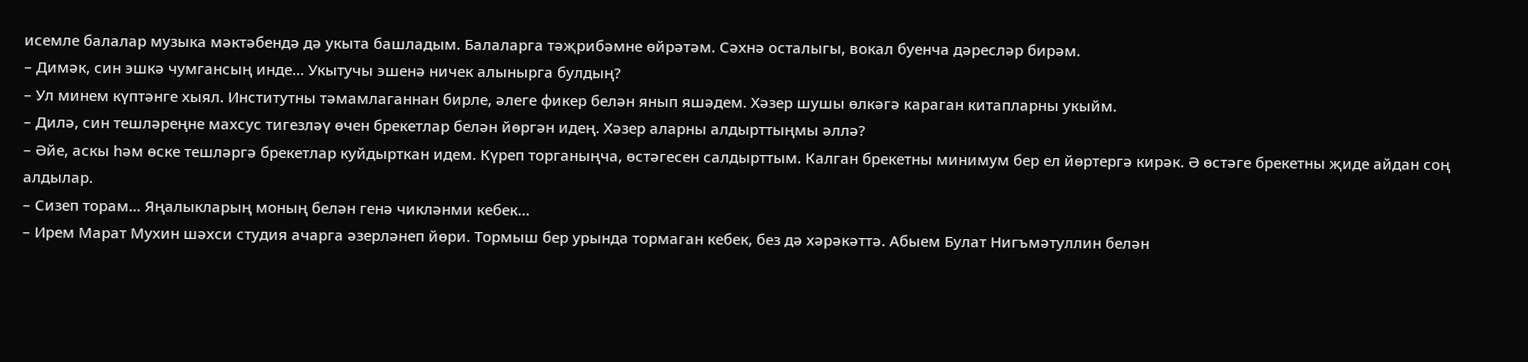исемле балалар музыка мәктәбендә дә укыта башладым. Балаларга тәҗрибәмне өйрәтәм. Сәхнә осталыгы, вокал буенча дәресләр бирәм.
– Димәк, син эшкә чумгансың инде... Укытучы эшенә ничек алынырга булдың?
– Ул минем күптәнге хыял. Институтны тәмамлаганнан бирле, әлеге фикер белән янып яшәдем. Хәзер шушы өлкәгә караган китапларны укыйм.
– Дилә, син тешләреңне махсус тигезләү өчен брекетлар белән йөргән идең. Хәзер аларны алдырттыңмы әллә?
– Әйе, аскы һәм өске тешләргә брекетлар куйдырткан идем. Күреп торганыңча, өстәгесен салдырттым. Калган брекетны минимум бер ел йөртергә кирәк. Ә өстәге брекетны җиде айдан соң алдылар.
– Сизеп торам... Яңалыкларың моның белән генә чикләнми кебек...
– Ирем Марат Мухин шәхси студия ачарга әзерләнеп йөри. Тормыш бер урында тормаган кебек, без дә хәрәкәттә. Абыем Булат Нигъмәтуллин белән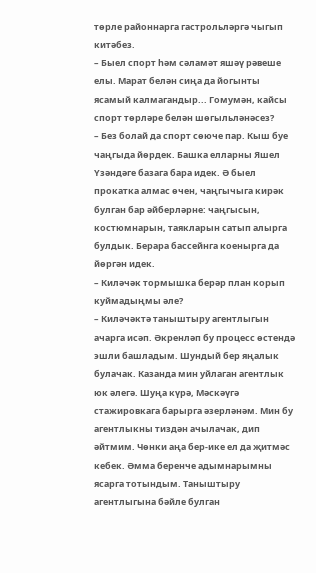төрле районнарга гастрольләргә чыгып китәбез.
– Быел спорт һәм сәламәт яшәү рәвеше елы. Марат белән сиңа да йогынты ясамый калмагандыр... Гомумән, кайсы спорт төрләре белән шөгыльләнәсез?
– Без болай да спорт сөюче пар. Кыш буе чаңгыда йөрдек. Башка елларны Яшел Үзәндәге базага бара идек. Ә быел прокатка алмас өчен, чаңгычыга кирәк булган бар әйберләрне: чаңгысын, костюмнарын, таякларын сатып алырга булдык. Берара бассейнга коенырга да йөргән идек.
– Киләчәк тормышка берәр план корып куймадыңмы әле?
– Киләчәктә таныштыру агентлыгын ачарга исәп. Әкренләп бу процесс өстендә эшли башладым. Шундый бер яңалык булачак. Казанда мин уйлаган агентлык юк әлегә. Шуңа күрә, Мәскәүгә стажировкага барырга әзерләнәм. Мин бу агентлыкны тиздән ачылачак, дип әйтмим. Чөнки аңа бер-ике ел да җитмәс кебек. Әмма беренче адымнарымны ясарга тотындым. Таныштыру агентлыгына бәйле булган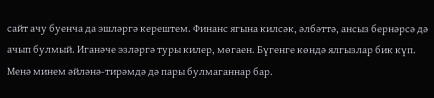сайт ачу буенча да эшләргә керештем. Финанс ягына килсәк, әлбәттә, ансыз бернәрсә дә ачып булмый. Иганәче эзләргә туры килер, мөгаен. Бүгенге көндә ялгызлар бик күп. Менә минем әйләнә-тирәмдә дә пары булмаганнар бар.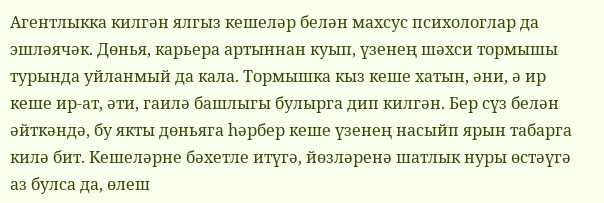Агентлыкка килгән ялгыз кешеләр белән махсус психологлар да эшләячәк. Дөнья, карьера артыннан куып, үзенең шәхси тормышы турында уйланмый да кала. Тормышка кыз кеше хатын, әни, ә ир кеше ир-ат, әти, гаилә башлыгы булырга дип килгән. Бер сүз белән әйткәндә, бу якты дөньяга һәрбер кеше үзенең насыйп ярын табарга килә бит. Кешеләрне бәхетле итүгә, йөзләренә шатлык нуры өстәүгә аз булса да, өлеш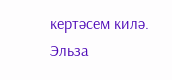кертәсем килә.
Эльза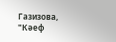Газизова, "Кәеф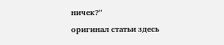ничек?"
оригинал статьи здесь